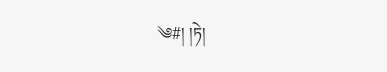༄#། །ཏེ།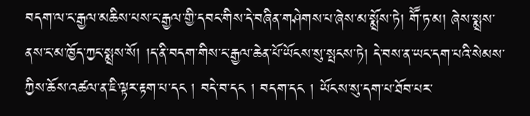བདག་ལ་ང་རྒྱལ་མཆིས་པས་ང་རྒྱལ་གྱི་དབང་གིས་དེ་བཞིན་གཤེགས་པ་ཞེས་མ་སྨྲོས་ཏེ། གཽ་ཏ་མ། ཞེས་སྨྲས་ནས་ང་མ་ཁྱོད་ཀྱང་སྨྲས་སོ། །ད་ནི་བདག་གིས་ང་རྒྱལ་ཆེན་པོ་ཡོངས་སུ་སྤངས་ཏེ། དེ་བས་ན་ཡང་དག་པའི་སེམས་ཀྱིས་ཆོས་འཚལ་ན་ཇི་ལྟར་རྟག་པ་དང ། བདེ་བ་དང ། བདག་དང ། ཡོངས་སུ་དག་པ་ཐོབ་པར་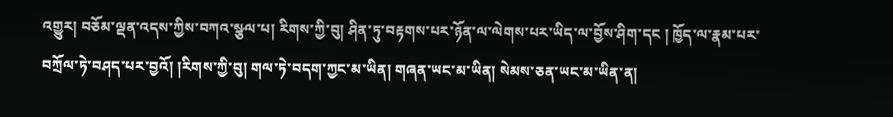འགྱུར། བཅོམ་ལྡན་འདས་ཀྱིས་བཀའ་སྩལ་པ། རིགས་ཀྱི་བུ། ཤིན་ཏུ་བརྟགས་པར་ཉོན་ལ་ལེགས་པར་ཡིད་ལ་བྱོས་ཤིག་དང ། ཁྱོད་ལ་རྣམ་པར་བཀྲོལ་ཏེ་བཤད་པར་བྱའོ། །རིགས་ཀྱི་བུ། གལ་ཏེ་བདག་ཀྱང་མ་ཡིན། གཞན་ཡང་མ་ཡིན། སེམས་ཅན་ཡང་མ་ཡིན་ན།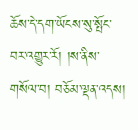ཆོས་དེ་དག་ཡོངས་སུ་སྤོང་བར་འགྱུར་རོ། །ས་ནིས་གསོལ་བ། བཅོམ་ལྡན་འདས།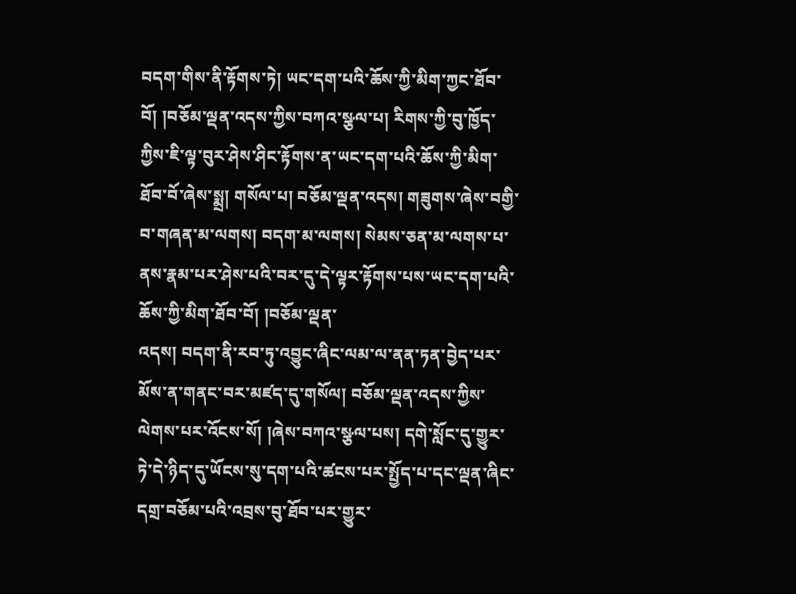བདག་གིས་ནི་རྟོགས་ཏེ། ཡང་དག་པའི་ཆོས་ཀྱི་མིག་ཀྱང་ཐོབ་བོ། །བཅོམ་ལྡན་འདས་ཀྱིས་བཀའ་སྩལ་པ། རིགས་ཀྱི་བུ་ཁྱོད་ཀྱིས་ཇི་ལྟ་བུར་ཤེས་ཤིང་རྟོགས་ན་ཡང་དག་པའི་ཆོས་ཀྱི་མིག་ཐོབ་བོ་ཞེས་སྨྲ། གསོལ་པ། བཅོམ་ལྡན་འདས། གཟུགས་ཞེས་བགྱི་བ་གཞན་མ་ལགས། བདག་མ་ལགས། སེམས་ཅན་མ་ལགས་པ་ནས་རྣམ་པར་ཤེས་པའི་བར་དུ་དེ་ལྟར་རྟོགས་པས་ཡང་དག་པའི་ཆོས་ཀྱི་མིག་ཐོབ་བོ། །བཅོམ་ལྡན་
འདས། བདག་ནི་རབ་ཏུ་འབྱུང་ཞིང་ལམ་ལ་ནན་ཏན་བྱེད་པར་མོས་ན་གནང་བར་མཛད་དུ་གསོལ། བཅོམ་ལྡན་འདས་ཀྱིས་ལེགས་པར་འོངས་སོ། །ཞེས་བཀའ་སྩལ་པས། དགེ་སློང་དུ་གྱུར་ཏེ་དེ་ཉིད་དུ་ཡོངས་སུ་དག་པའི་ཚངས་པར་སྤྱོད་པ་དང་ལྡན་ཞིང་དགྲ་བཅོམ་པའི་འབྲས་བུ་ཐོབ་པར་གྱུར་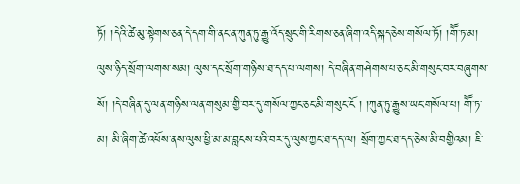ཏོ། །དེའི་ཚེ་མུ་སྟེགས་ཅན་དེ་དག་གི་ནང་ན་ཀུན་ཏུ་རྒྱུ་འོད་སྲུང་གི་རིགས་ཅན་ཞིག་འདི་སྐད་ཅེས་གསོལ་ཏོ། །གཽ་ཏ་མ། ལུས་ཉིད་སྲོག་ལགས་སམ། ལུས་དང་སྲོག་གཉིས་ཐ་དད་པ་ལགས། དེ་བཞིན་གཤེགས་པ་ཅང་མི་གསུང་བར་བཞུགས་སོ། །དེ་བཞིན་དུ་ལན་གཉིས་ལན་གསུམ་གྱི་བར་དུ་གསོལ་ཀྱང་ཅང་མི་གསུང་ངོ ། །ཀུན་ཏུ་རྒྱུས་ཡང་གསོལ་པ། གཽ་ཏ་མ། མི་ཞིག་ཚེ་འཕོས་ནས་ལུས་ཕྱི་མ་མ་བླངས་པའི་བར་དུ་ལུས་ཀྱང་ཐ་དད་ལ། སྲོག་ཀྱང་ཐ་དད་ཅེས་མི་བགྱིའམ། ཇི་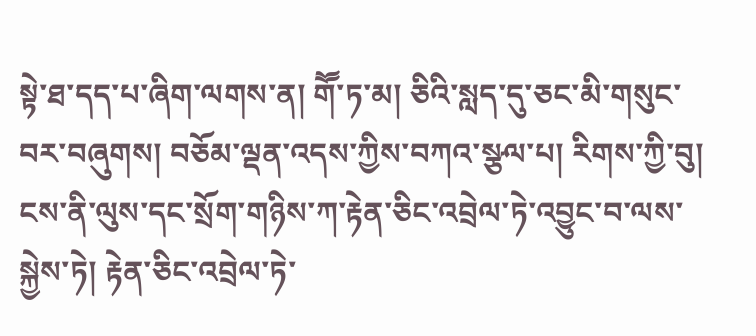སྟེ་ཐ་དད་པ་ཞིག་ལགས་ན། གཽ་ཏ་མ། ཅིའི་སླད་དུ་ཅང་མི་གསུང་བར་བཞུགས། བཅོམ་ལྡན་འདས་ཀྱིས་བཀའ་སྩལ་པ། རིགས་ཀྱི་བུ། ངས་ནི་ལུས་དང་སྲོག་གཉིས་ཀ་རྟེན་ཅིང་འབྲེལ་ཏེ་འབྱུང་བ་ལས་སྐྱེས་ཏེ། རྟེན་ཅིང་འབྲེལ་ཏེ་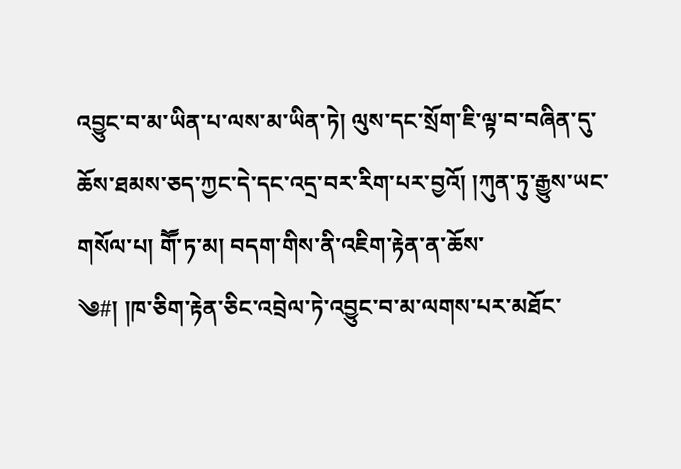འབྱུང་བ་མ་ཡིན་པ་ལས་མ་ཡིན་ཏེ། ལུས་དང་སྲོག་ཇི་ལྟ་བ་བཞིན་དུ་ཆོས་ཐམས་ཅད་ཀྱང་དེ་དང་འདྲ་བར་རིག་པར་བྱའོ། །ཀུན་ཏུ་རྒྱུས་ཡང་གསོལ་པ། གཽ་ཏ་མ། བདག་གིས་ནི་འཇིག་རྟེན་ན་ཆོས་
༄#། །ཁ་ཅིག་རྟེན་ཅིང་འབྲེལ་ཏེ་འབྱུང་བ་མ་ལགས་པར་མཐོང་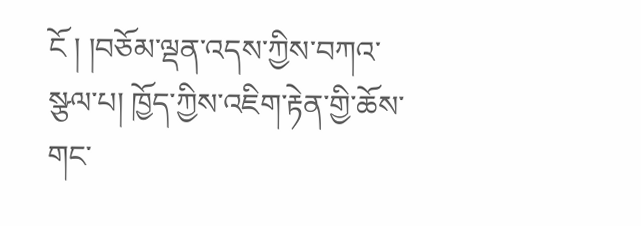ངོ ། །བཅོམ་ལྡན་འདས་ཀྱིས་བཀའ་སྩལ་པ། ཁྱོད་ཀྱིས་འཇིག་རྟེན་གྱི་ཆོས་གང་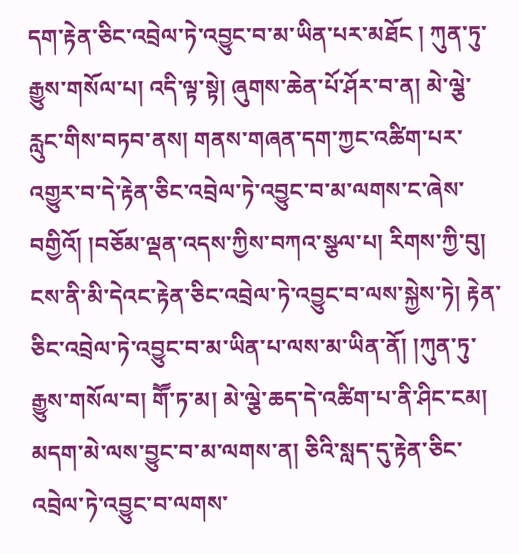དག་རྟེན་ཅིང་འབྲེལ་ཏེ་འབྱུང་བ་མ་ཡིན་པར་མཐོང ། ཀུན་ཏུ་རྒྱུས་གསོལ་པ། འདི་ལྟ་སྟེ། ཞུགས་ཆེན་པོ་ཤོར་བ་ན། མེ་ལྕེ་རླུང་གིས་བཏབ་ནས། གནས་གཞན་དག་ཀྱང་འཚིག་པར་འགྱུར་བ་དེ་རྟེན་ཅིང་འབྲེལ་ཏེ་འབྱུང་བ་མ་ལགས་ང་ཞེས་བགྱིའོ། །བཅོམ་ལྡན་འདས་ཀྱིས་བཀའ་སྩལ་པ། རིགས་ཀྱི་བུ། ངས་ནི་མི་དེའང་རྟེན་ཅིང་འབྲེལ་ཏེ་འབྱུང་བ་ལས་སྐྱེས་ཏེ། རྟེན་ཅིང་འབྲེལ་ཏེ་འབྱུང་བ་མ་ཡིན་པ་ལས་མ་ཡིན་ནོ། །ཀུན་ཏུ་རྒྱུས་གསོལ་བ། གཽ་ཏ་མ། མེ་ལྕེ་ཆད་དེ་འཚིག་པ་ནི་ཤིང་ངམ། མདག་མེ་ལས་བྱུང་བ་མ་ལགས་ན། ཅིའི་སླད་དུ་རྟེན་ཅིང་འབྲེལ་ཏེ་འབྱུང་བ་ལགས་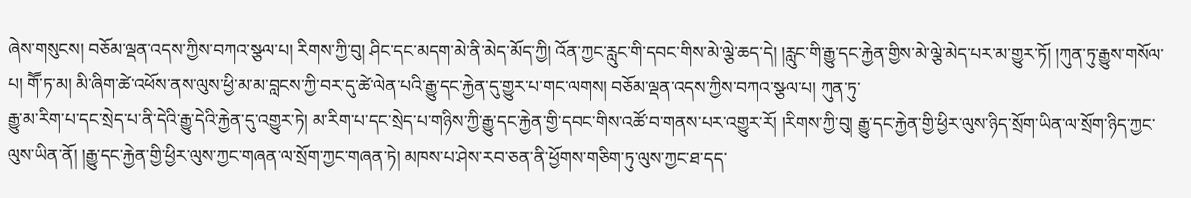ཞེས་གསུངས། བཅོམ་ལྡན་འདས་ཀྱིས་བཀའ་སྩལ་པ། རིགས་ཀྱི་བུ། ཤིང་དང་མདག་མེ་ནི་མེད་མོད་ཀྱི། འོན་ཀྱང་རླུང་གི་དབང་གིས་མེ་ལྕེ་ཆད་དེ། །རླུང་གི་རྒྱུ་དང་རྐྱེན་གྱིས་མེ་ལྕེ་མེད་པར་མ་གྱུར་ཏོ། །ཀུན་ཏུ་རྒྱུས་གསོལ་པ། གཽ་ཏ་མ། མི་ཞིག་ཚེ་འཕོས་ནས་ལུས་ཕྱི་མ་མ་བླངས་ཀྱི་བར་དུ་ཚེ་ལེན་པའི་རྒྱུ་དང་རྐྱེན་དུ་གྱུར་པ་གང་ལགས། བཅོམ་ལྡན་འདས་ཀྱིས་བཀའ་སྩལ་པ། ཀུན་ཏུ་
རྒྱུ་མ་རིག་པ་དང་སྲེད་པ་ནི་དེའི་རྒྱུ་དེའི་རྐྱེན་དུ་འགྱུར་ཏེ། མ་རིག་པ་དང་སྲེད་པ་གཉིས་ཀྱི་རྒྱུ་དང་རྐྱེན་གྱི་དབང་གིས་འཚོ་བ་གནས་པར་འགྱུར་རོ། །རིགས་ཀྱི་བུ། རྒྱུ་དང་རྐྱེན་གྱི་ཕྱིར་ལུས་ཉིད་སྲོག་ཡིན་ལ་སྲོག་ཉིད་ཀྱང་ལུས་ཡིན་ནོ། །རྒྱུ་དང་རྐྱེན་གྱི་ཕྱིར་ལུས་ཀྱང་གཞན་ལ་སྲོག་ཀྱང་གཞན་ཏེ། མཁས་པ་ཤེས་རབ་ཅན་ནི་ཕྱོགས་གཅིག་ཏུ་ལུས་ཀྱང་ཐ་དད་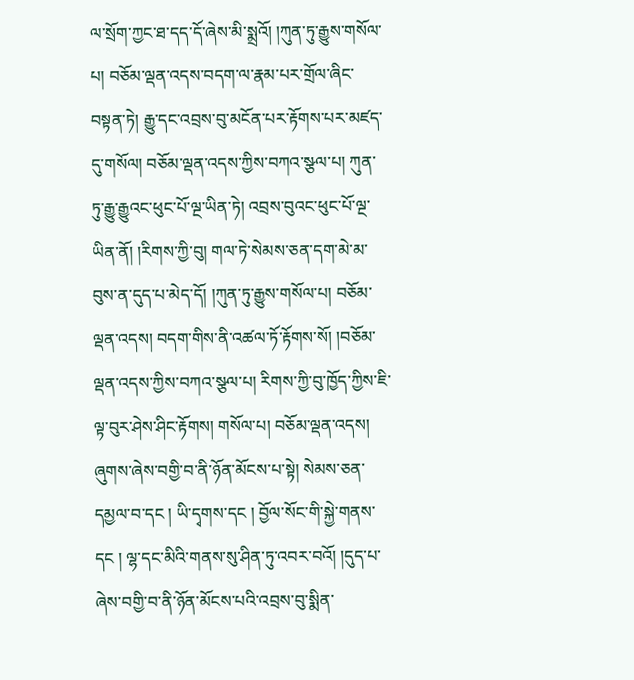ལ་སྲོག་ཀྱང་ཐ་དད་དོ་ཞེས་མི་སྨྲའོ། །ཀུན་ཏུ་རྒྱུས་གསོལ་པ། བཅོམ་ལྡན་འདས་བདག་ལ་རྣམ་པར་གྲོལ་ཞིང་བསྟན་ཏེ། རྒྱུ་དང་འབྲས་བུ་མངོན་པར་རྟོགས་པར་མཛད་དུ་གསོལ། བཅོམ་ལྡན་འདས་ཀྱིས་བཀའ་སྩལ་པ། ཀུན་ཏུ་རྒྱུ་རྒྱུའང་ཕུང་པོ་ལྔ་ཡིན་ཏེ། འབྲས་བུའང་ཕུང་པོ་ལྔ་ཡིན་ནོ། །རིགས་ཀྱི་བུ། གལ་ཏེ་སེམས་ཅན་དག་མེ་མ་བུས་ན་དུད་པ་མེད་དོ། །ཀུན་ཏུ་རྒྱུས་གསོལ་པ། བཅོམ་ལྡན་འདས། བདག་གིས་ནི་འཚལ་ཏོ་རྟོགས་སོ། །བཅོམ་ལྡན་འདས་ཀྱིས་བཀའ་སྩལ་པ། རིགས་ཀྱི་བུ་ཁྱོད་ཀྱིས་ཇི་ལྟ་བུར་ཤེས་ཤིང་རྟོགས། གསོལ་པ། བཅོམ་ལྡན་འདས། ཞུགས་ཞེས་བགྱི་བ་ནི་ཉོན་མོངས་པ་སྟེ། སེམས་ཅན་དམྱལ་བ་དང ། ཡི་དྭགས་དང ། བྱོལ་སོང་གི་སྐྱེ་གནས་དང ། ལྷ་དང་མིའི་གནས་སུ་ཤིན་ཏུ་འབར་བའོ། །དུད་པ་ཞེས་བགྱི་བ་ནི་ཉོན་མོངས་པའི་འབྲས་བུ་སྨིན་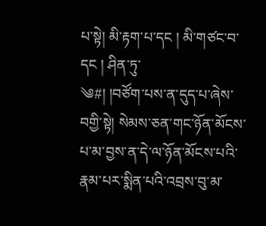པ་སྟེ། མི་རྟག་པ་དང ། མི་གཙང་བ་དང ། ཤིན་ཏུ་
༄#། །བཙོག་པས་ན་དུད་པ་ཞེས་བགྱི་སྟེ། སེམས་ཅན་གང་ཉོན་མོངས་པ་མ་བྱས་ན་དེ་ལ་ཉོན་མོངས་པའི་རྣམ་པར་སྨིན་པའི་འབྲས་བུ་མ་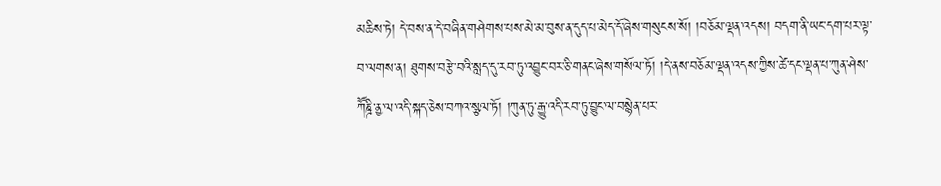མཆིས་ཏེ། དེ་བས་ན་དེ་བཞིན་གཤེགས་པས་མེ་མ་བུས་ན་དུད་པ་མེད་དོ་ཞེས་གསུངས་སོ། །བཅོམ་ལྡན་འདས། བདག་ནི་ཡང་དག་པར་ལྟ་བ་ལགས་ན། ཐུགས་བརྩེ་བའི་སླད་དུ་རབ་ཏུ་འབྱུང་བར་ཅི་གནང་ཞེས་གསོལ་ཏོ། །དེ་ནས་བཅོམ་ལྡན་འདས་ཀྱིས་ཚེ་དང་ལྡན་པ་ཀུན་ཤེས་ཀཽཎྜི་ནྱ་ལ་འདི་སྐད་ཅེས་བཀའ་སྩལ་ཏོ། །ཀུན་ཏུ་རྒྱུ་འདི་རབ་ཏུ་བྱུང་ལ་བསྙེན་པར་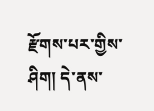རྫོགས་པར་གྱིས་ཤིག། དེ་ནས་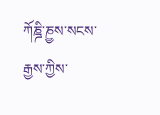ཀོཎྜི་ཎྱས་སངས་རྒྱས་ཀྱིས་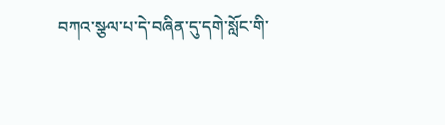བཀའ་སྩལ་པ་དེ་བཞིན་དུ་དགེ་སློང་གི་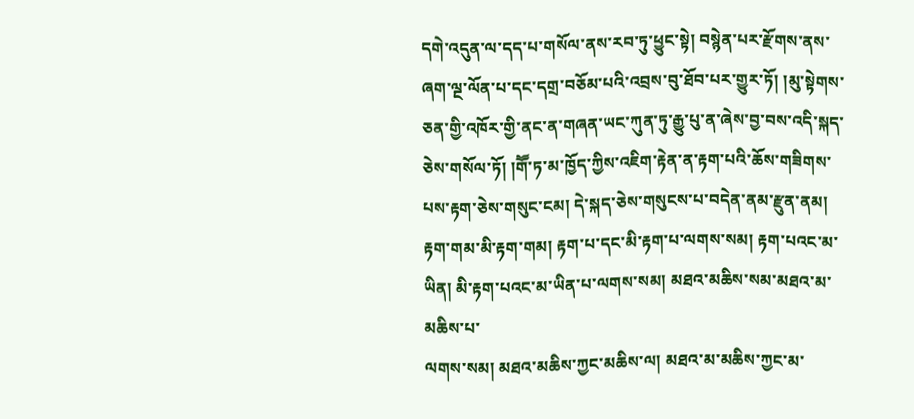དགེ་འདུན་ལ་དད་པ་གསོལ་ནས་རབ་ཏུ་ཕྱུང་སྟེ། བསྙེན་པར་རྫོགས་ནས་ཞག་ལྔ་ལོན་པ་དང་དགྲ་བཅོམ་པའི་འབྲས་བུ་ཐོབ་པར་གྱུར་ཏོ། །མུ་སྟེགས་ཅན་གྱི་འཁོར་གྱི་ནང་ན་གཞན་ཡང་ཀུན་ཏུ་རྒྱུ་པུ་ན་ཞེས་བྱ་བས་འདི་སྐད་ཅེས་གསོལ་ཏོ། །གཽ་ཏ་མ་ཁྱོད་ཀྱིས་འཇིག་རྟེན་ན་རྟག་པའི་ཆོས་གཟིགས་པས་རྟག་ཅེས་གསུང་ངམ། དེ་སྐད་ཅེས་གསུངས་པ་བདེན་ནམ་རྫུན་ནམ། རྟག་གམ་མི་རྟག་གམ། རྟག་པ་དང་མི་རྟག་པ་ལགས་སམ། རྟག་པའང་མ་ཡིན། མི་རྟག་པའང་མ་ཡིན་པ་ལགས་སམ། མཐའ་མཆིས་སམ་མཐའ་མ་མཆིས་པ་
ལགས་སམ། མཐའ་མཆིས་ཀྱང་མཆིས་ལ། མཐའ་མ་མཆིས་ཀྱང་མ་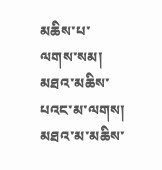མཆིས་པ་ལགས་སམ། མཐའ་མཆིས་པའང་མ་ལགས། མཐའ་མ་མཆིས་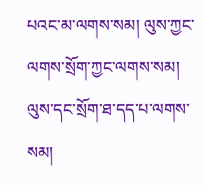པའང་མ་ལགས་སམ། ལུས་ཀྱང་ལགས་སྲོག་ཀྱང་ལགས་སམ། ལུས་དང་སྲོག་ཐ་དད་པ་ལགས་སམ།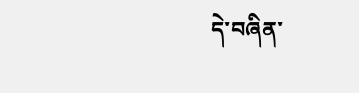དེ་བཞིན་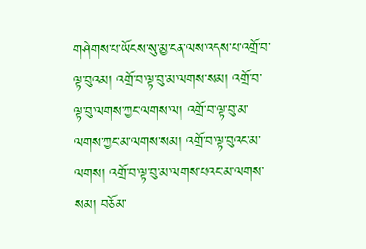གཤེགས་པ་ཡོངས་སུ་མྱ་ངན་ལས་འདས་པ་འགྲོ་བ་ལྟ་བུའམ། འགྲོ་བ་ལྟ་བུ་མ་ལགས་སམ། འགྲོ་བ་ལྟ་བུ་ལགས་ཀྱང་ལགས་ལ། འགྲོ་བ་ལྟ་བུ་མ་ལགས་ཀྱང་མ་ལགས་སམ། འགྲོ་བ་ལྟ་བུའང་མ་ལགས། འགྲོ་བ་ལྟ་བུ་མ་ལགས་པའང་མ་ལགས་སམ། བཅོམ་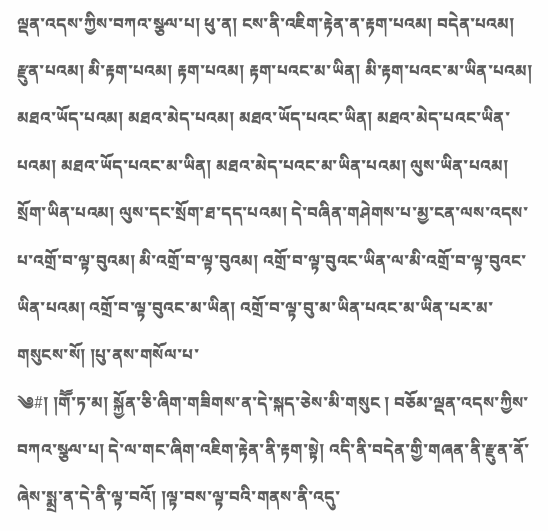ལྡན་འདས་ཀྱིས་བཀའ་སྩལ་པ། ཕུ་ན། ངས་ནི་འཇིག་རྟེན་ན་རྟག་པའམ། བདེན་པའམ། རྫུན་པའམ། མི་རྟག་པའམ། རྟག་པའམ། རྟག་པའང་མ་ཡིན། མི་རྟག་པའང་མ་ཡིན་པའམ། མཐའ་ཡོད་པའམ། མཐའ་མེད་པའམ། མཐའ་ཡོད་པའང་ཡིན། མཐའ་མེད་པའང་ཡིན་པའམ། མཐའ་ཡོད་པའང་མ་ཡིན། མཐའ་མེད་པའང་མ་ཡིན་པའམ། ལུས་ཡིན་པའམ། སྲོག་ཡིན་པའམ། ལུས་དང་སྲོག་ཐ་དད་པའམ། དེ་བཞིན་གཤེགས་པ་མྱ་ངན་ལས་འདས་པ་འགྲོ་བ་ལྟ་བུའམ། མི་འགྲོ་བ་ལྟ་བུའམ། འགྲོ་བ་ལྟ་བུའང་ཡིན་ལ་མི་འགྲོ་བ་ལྟ་བུའང་ཡིན་པའམ། འགྲོ་བ་ལྟ་བུའང་མ་ཡིན། འགྲོ་བ་ལྟ་བུ་མ་ཡིན་པའང་མ་ཡིན་པར་མ་གསུངས་སོ། །པུ་ནས་གསོལ་པ་
༄#། །གཽ་ཏ་མ། སྐྱོན་ཅི་ཞིག་གཟིགས་ན་དེ་སྐད་ཅེས་མི་གསུང ། བཅོམ་ལྡན་འདས་ཀྱིས་བཀའ་སྩལ་པ། དེ་ལ་གང་ཞིག་འཇིག་རྟེན་ནི་རྟག་སྟེ། འདི་ནི་བདེན་གྱི་གཞན་ནི་རྫུན་ནོ་ཞེས་སྨྲ་ན་དེ་ནི་ལྟ་བའོ། །ལྟ་བས་ལྟ་བའི་གནས་ནི་འདུ་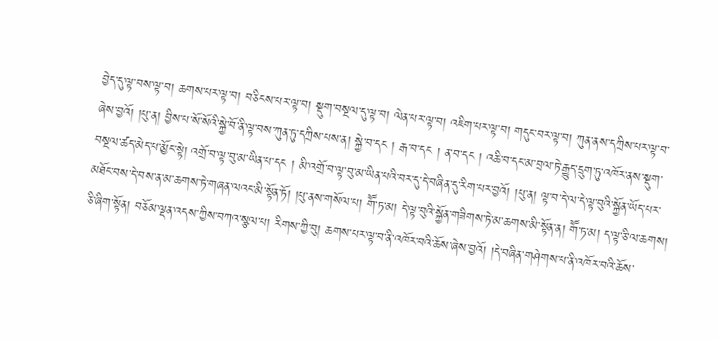བྱེད་དུ་ལྟ་བས་ལྟ་བ། ཆགས་པར་ལྟ་བ། བཅིངས་པར་ལྟ་བ། སྡུག་བསྔལ་དུ་ལྟ་བ། ལེན་པར་ལྟ་བ། འཇིག་པར་ལྟ་བ། གདུང་བར་ལྟ་བ། ཀུན་ནས་དཀྲིས་པར་ལྟ་བ་ཞེས་བྱའོ། །པུ་ན། བྱིས་པ་སོ་སོའི་སྐྱེ་བོ་ནི་ལྟ་བས་ཀུན་ཏུ་དཀྲིས་པས་ན། སྐྱེ་བ་དང ། རྒ་བ་དང ། ན་བ་དང ། འཆི་བ་དང་མ་བྲལ་ཏེ་རྒྱུད་དྲུག་ཏུ་འཁོར་ནས་སྡུག་བསྔལ་ཚད་མེད་པ་མྱོང་སྟེ། འགྲོ་བ་ལྟ་བུ་མ་ཡིན་པ་དང ། མི་འགྲོ་བ་ལྟ་བུ་མ་ཡིན་པའི་བར་དུ་དེ་བཞིན་དུ་རིག་པར་བྱའོ། །པུ་ན། ལྟ་བ་དེ་ལ་དེ་ལྟ་བུའི་སྐྱོན་ཡོད་པར་མཐོང་བས་དེ་བས་ན་མ་ཆགས་ཏེ་གཞན་ལའང་མི་སྟོན་ཏོ། །པུ་ནས་གསོལ་པ། གཽ་ཏ་མ། དེ་ལྟ་བུའི་སྐྱོན་གཟིགས་ཏེ་མ་ཆགས་མི་སྟོན་ན། གཽ་ཏ་མ། ད་ལྟ་ཅི་ལ་ཆགས། ཅི་ཞིག་སྟོན། བཅོམ་ལྡན་འདས་ཀྱིས་བཀའ་སྩལ་པ། རིགས་ཀྱི་བུ། ཆགས་པར་ལྟ་བ་ནི་འཁོར་བའི་ཆོས་ཞེས་བྱའོ། །དེ་བཞིན་གཤེགས་པ་ནི་འཁོར་བའི་ཆོས་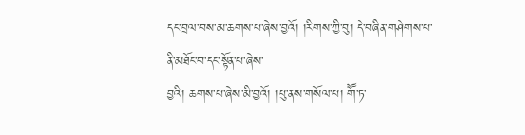དང་བྲལ་བས་མ་ཆགས་པ་ཞེས་བྱའོ། །རིགས་ཀྱི་བུ། དེ་བཞིན་གཤེགས་པ་ནི་མཐོང་བ་དང་སྟོན་པ་ཞེས་
བྱའི། ཆགས་པ་ཞེས་མི་བྱའོ། །པུ་ནས་གསོལ་པ། གཽ་ཏ་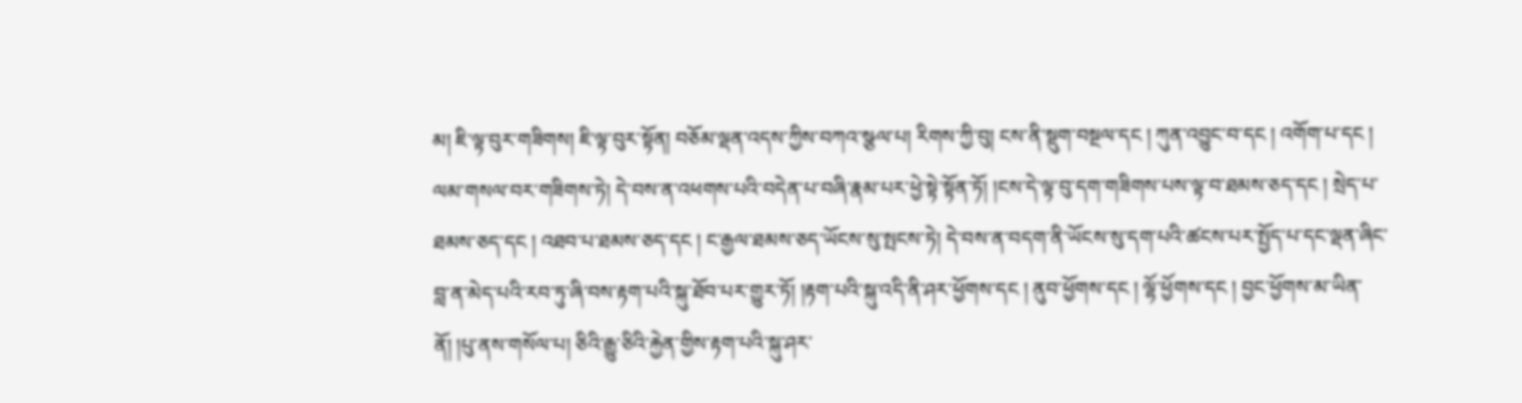མ། ཇི་ལྟ་བུར་གཟིགས། ཇི་ལྟ་བུར་སྟོན། བཅོམ་ལྡན་འདས་ཀྱིས་བཀའ་སྩལ་པ། རིགས་ཀྱི་བུ། ངས་ནི་སྡུག་བསྔལ་དང ། ཀུན་འབྱུང་བ་དང ། འགོག་པ་དང ། ལམ་གསལ་བར་གཟིགས་ཏེ། དེ་བས་ན་འཕགས་པའི་བདེན་པ་བཞི་རྣམ་པར་ཕྱེ་སྟེ་སྟོན་ཏོ། །ངས་དེ་ལྟ་བུ་དག་གཟིགས་པས་ལྟ་བ་ཐམས་ཅད་དང ། སྲེད་པ་ཐམས་ཅད་དང ། འཐབ་པ་ཐམས་ཅད་དང ། ང་རྒྱལ་ཐམས་ཅད་ཡོངས་སུ་སྤངས་ཏེ། དེ་བས་ན་བདག་ནི་ཡོངས་སུ་དག་པའི་ཚངས་པར་སྤྱོད་པ་དང་ལྡན་ཞིང་བླ་ན་མེད་པའི་རབ་ཏུ་ཞི་བས་རྟག་པའི་སྐུ་ཐོབ་པར་གྱུར་ཏོ། །རྟག་པའི་སྐུ་འདི་ནི་ཤར་ཕྱོགས་དང ། ནུབ་ཕྱོགས་དང ། ལྷོ་ཕྱོགས་དང ། བྱང་ཕྱོགས་མ་ཡིན་ནོ། །པུ་ནས་གསོལ་པ། ཅིའི་རྒྱུ་ཅིའི་རྐྱེན་གྱིས་རྟག་པའི་སྐུ་ཤར་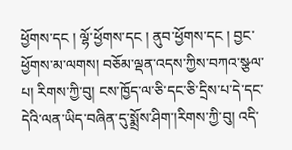ཕྱོགས་དང ། ལྷོ་ཕྱོགས་དང ། ནུབ་ཕྱོགས་དང ། བྱང་ཕྱོགས་མ་ལགས། བཅོམ་ལྡན་འདས་ཀྱིས་བཀའ་སྩལ་པ། རིགས་ཀྱི་བུ། ངས་ཁྱོད་ལ་ཅི་དང་ཅི་དྲིས་པ་དེ་དང་དེའི་ལན་ཡིད་བཞིན་དུ་སྨྲོས་ཤིག་།རིགས་ཀྱི་བུ། འདི་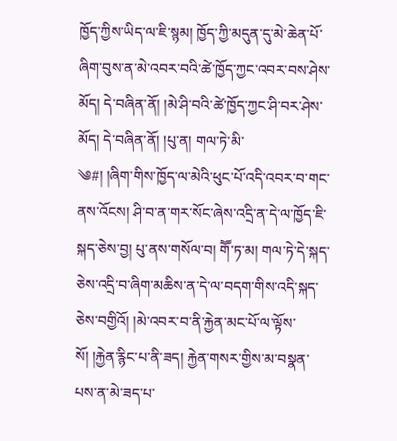ཁྱོད་ཀྱིས་ཡིད་ལ་ཇི་སྙམ། ཁྱོད་ཀྱི་མདུན་དུ་མེ་ཆེན་པོ་ཞིག་བུས་ན་མེ་འབར་བའི་ཚེ་ཁྱོད་ཀྱང་འབར་བས་ཤེས་མོད། དེ་བཞིན་ནོ། །མེ་ཤི་བའི་ཚེ་ཁྱོད་ཀྱང་ཤི་བར་ཤེས་མོད། དེ་བཞིན་ནོ། །པུ་ན། གལ་ཏེ་མི་
༄#། །ཞིག་གིས་ཁྱོད་ལ་མེའི་ཕུང་པོ་འདི་འབར་བ་གང་ནས་འོངས། ཤི་བ་ན་གར་སོང་ཞེས་འདྲི་ན་དེ་ལ་ཁྱོད་ཇི་སྐད་ཅེས་བྱ། པུ་ནས་གསོལ་བ། གཽ་ཏ་མ། གལ་ཏེ་དེ་སྐད་ཅེས་འདྲི་བ་ཞིག་མཆིས་ན་དེ་ལ་བདག་གིས་འདི་སྐད་ཅེས་བགྱིའོ། །མེ་འབར་བ་ནི་རྐྱེན་མང་པོ་ལ་ལྟོས་སོ། །རྐྱེན་རྙིང་པ་ནི་ཟད། རྐྱེན་གསར་གྱིས་མ་བསྣན་པས་ན་མེ་ཟད་པ་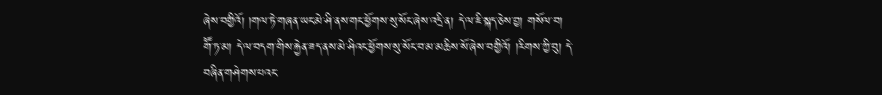ཞེས་བགྱིའོ། །གལ་ཏེ་གཞན་ཡང་མེ་ཤི་ནས་གང་ཕྱོགས་སུ་སོང་ཞེས་འདྲི་ན། དེ་ལ་ཇི་སྐད་ཅེས་བྱ། གསོལ་བ། གཽ་ཏ་མ། དེ་ལ་བདག་གིས་རྐྱེན་ཟད་ནས་མེ་ཤིའང་ཕྱོགས་སུ་སོང་བ་མ་མཆིས་སོ་ཞེས་བགྱིའོ། །རིགས་ཀྱི་བུ། དེ་བཞིན་གཤེགས་པའང་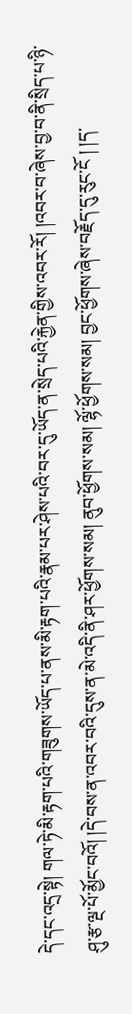དེ་དང་འདྲ་སྟེ། གལ་ཏེ་མི་རྟག་པའི་གཟུགས་ཡོད་པ་ནས་མི་རྟག་པའི་རྣམ་པར་ཤེས་པའི་བར་དུ་ཡོད་ན་སྲེད་པའི་རྐྱེན་གྱིས་འབར་རོ། །འབར་བ་ཞེས་བྱ་བ་ནི་སྲིད་པ་ཉི་ཤུ་རྩ་ལྔ་པོ་མྱོང་བའོ། །དེ་བས་ན་འབར་བའི་དུས་ན་མེ་འདི་ནི་ཤར་ཕྱོགས་སམ། ནུབ་ཕྱོགས་སམ། ལྷོ་ཕྱོགས་སམ། བྱང་ཕྱོགས་ཞེས་བརྗོད་དུ་རུང་ངོ ། །ད་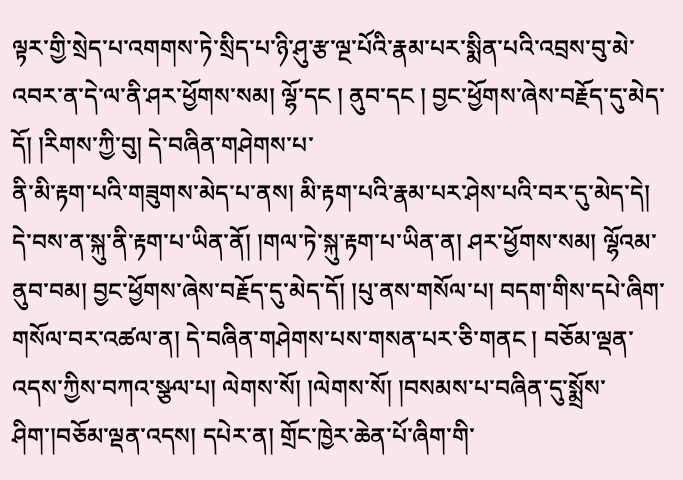ལྟར་གྱི་སྲེད་པ་འགགས་ཏེ་སྲིད་པ་ཉི་ཤུ་རྩ་ལྔ་པོའི་རྣམ་པར་སྨིན་པའི་འབྲས་བུ་མེ་འབར་ན་དེ་ལ་ནི་ཤར་ཕྱོགས་སམ། ལྷོ་དང ། ནུབ་དང ། བྱང་ཕྱོགས་ཞེས་བརྗོད་དུ་མེད་དོ། །རིགས་ཀྱི་བུ། དེ་བཞིན་གཤེགས་པ་
ནི་མི་རྟག་པའི་གཟུགས་མེད་པ་ནས། མི་རྟག་པའི་རྣམ་པར་ཤེས་པའི་བར་དུ་མེད་དེ། དེ་བས་ན་སྐུ་ནི་རྟག་པ་ཡིན་ནོ། །གལ་ཏེ་སྐུ་རྟག་པ་ཡིན་ན། ཤར་ཕྱོགས་སམ། ལྷོའམ་ནུབ་བམ། བྱང་ཕྱོགས་ཞེས་བརྗོད་དུ་མེད་དོ། །པུ་ནས་གསོལ་པ། བདག་གིས་དཔེ་ཞིག་གསོལ་བར་འཚལ་ན། དེ་བཞིན་གཤེགས་པས་གསན་པར་ཅི་གནང ། བཅོམ་ལྡན་འདས་ཀྱིས་བཀའ་སྩལ་པ། ལེགས་སོ། །ལེགས་སོ། །བསམས་པ་བཞིན་དུ་སྨྲོས་ཤིག་།བཅོམ་ལྡན་འདས། དཔེར་ན། གྲོང་ཁྱེར་ཆེན་པོ་ཞིག་གི་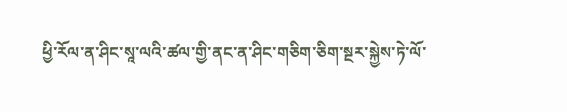ཕྱི་རོལ་ན་ཤིང་སཱ་ལའི་ཚལ་གྱི་ནང་ན་ཤིང་གཅིག་ཅིག་སྔར་སྐྱེས་ཏེ་ལོ་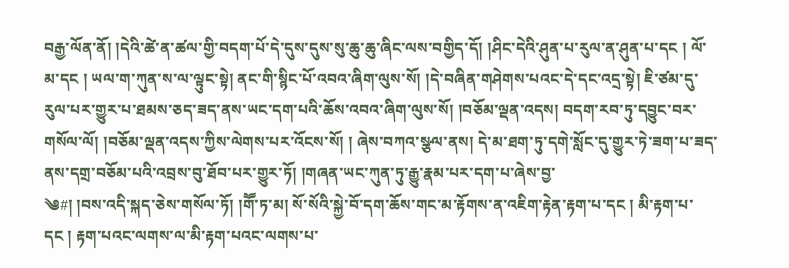བརྒྱ་ལོན་ནོ། །དེའི་ཚེ་ན་ཚལ་གྱི་བདག་པོ་དེ་དུས་དུས་སུ་ཆུ་ཆུ་ཞིང་ལས་བགྱིད་དོ། །ཤིང་དེའི་ཤུན་པ་རུལ་ན་ཤུན་པ་དང ། ལོ་མ་དང ། ཡལ་ག་ཀུན་ས་ལ་ལྟུང་སྟེ། ནང་གི་སྙིང་པོ་འབའ་ཞིག་ལུས་སོ། །དེ་བཞིན་གཤེགས་པའང་དེ་དང་འདྲ་སྟེ། ཇི་ཙམ་དུ་རུལ་པར་གྱུར་པ་ཐམས་ཅད་ཟད་ནས་ཡང་དག་པའི་ཆོས་འབའ་ཞིག་ལུས་སོ། །བཅོམ་ལྡན་འདས། བདག་རབ་ཏུ་དབྱུང་བར་གསོལ་ལོ། །བཅོམ་ལྡན་འདས་ཀྱིས་ལེགས་པར་འོངས་སོ། ། ཞེས་བཀའ་སྩལ་ནས། དེ་མ་ཐག་ཏུ་དགེ་སློང་དུ་གྱུར་ཏེ་ཟག་པ་ཟད་ནས་དགྲ་བཅོམ་པའི་འབྲས་བུ་ཐོབ་པར་གྱུར་ཏོ། །གཞན་ཡང་ཀུན་ཏུ་རྒྱུ་རྣམ་པར་དག་པ་ཞེས་བྱ་
༄#། །བས་འདི་སྐད་ཅེས་གསོལ་ཏོ། །གཽ་ཏ་མ། སོ་སོའི་སྐྱེ་བོ་དག་ཆོས་གང་མ་རྟོགས་ན་འཇིག་རྟེན་རྟག་པ་དང ། མི་རྟག་པ་དང ། རྟག་པའང་ལགས་ལ་མི་རྟག་པའང་ལགས་པ་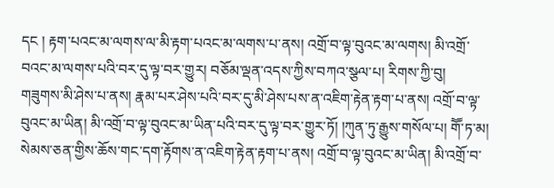དང ། རྟག་པའང་མ་ལགས་ལ་མི་རྟག་པའང་མ་ལགས་པ་ནས། འགྲོ་བ་ལྟ་བུའང་མ་ལགས། མི་འགྲོ་བའང་མ་ལགས་པའི་བར་དུ་ལྟ་བར་གྱུར། བཅོམ་ལྡན་འདས་ཀྱིས་བཀའ་སྩལ་པ། རིགས་ཀྱི་བུ། གཟུགས་མི་ཤེས་པ་ནས། རྣམ་པར་ཤེས་པའི་བར་དུ་མི་ཤེས་པས་ན་འཇིག་རྟེན་རྟག་པ་ནས། འགྲོ་བ་ལྟ་བུའང་མ་ཡིན། མི་འགྲོ་བ་ལྟ་བུའང་མ་ཡིན་པའི་བར་དུ་ལྟ་བར་གྱུར་ཏོ། །ཀུན་ཏུ་རྒྱུས་གསོལ་པ། གཽ་ཏ་མ། སེམས་ཅན་གྱིས་ཆོས་གང་དག་རྟོགས་ན་འཇིག་རྟེན་རྟག་པ་ནས། འགྲོ་བ་ལྟ་བུའང་མ་ཡིན། མི་འགྲོ་བ་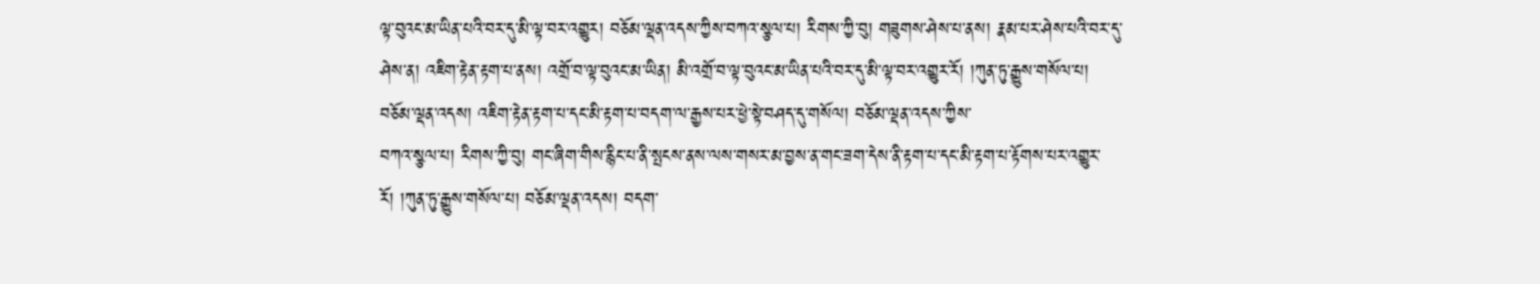ལྟ་བུའང་མ་ཡིན་པའི་བར་དུ་མི་ལྟ་བར་འགྱུར། བཅོམ་ལྡན་འདས་ཀྱིས་བཀའ་སྩལ་པ། རིགས་ཀྱི་བུ། གཟུགས་ཤེས་པ་ནས། རྣམ་པར་ཤེས་པའི་བར་དུ་ཤེས་ན། འཇིག་རྟེན་རྟག་པ་ནས། འགྲོ་བ་ལྟ་བུའང་མ་ཡིན། མི་འགྲོ་བ་ལྟ་བུའང་མ་ཡིན་པའི་བར་དུ་མི་ལྟ་བར་འགྱུར་རོ། །ཀུན་ཏུ་རྒྱུས་གསོལ་པ། བཅོམ་ལྡན་འདས། འཇིག་རྟེན་རྟག་པ་དང་མི་རྟག་པ་བདག་ལ་རྒྱས་པར་ཕྱེ་སྟེ་བཤད་དུ་གསོལ། བཅོམ་ལྡན་འདས་ཀྱིས་
བཀའ་སྩལ་པ། རིགས་ཀྱི་བུ། གང་ཞིག་གིས་རྙིང་པ་ནི་སྤངས་ནས་ལས་གསར་མ་བྱས་ན་གང་ཟག་དེས་ནི་རྟག་པ་དང་མི་རྟག་པ་རྟོགས་པར་འགྱུར་རོ། །ཀུན་ཏུ་རྒྱུས་གསོལ་པ། བཅོམ་ལྡན་འདས། བདག་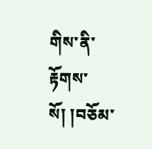གིས་ནི་རྟོགས་སོ། །བཅོམ་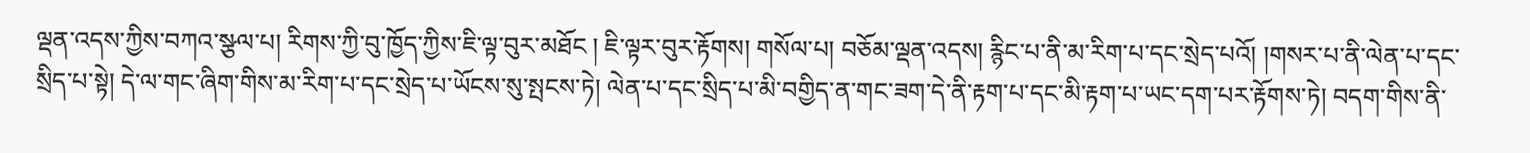ལྡན་འདས་ཀྱིས་བཀའ་སྩལ་པ། རིགས་ཀྱི་བུ་ཁྱོད་ཀྱིས་ཇི་ལྟ་བུར་མཐོང ། ཇི་ལྟར་བུར་རྟོགས། གསོལ་པ། བཅོམ་ལྡན་འདས། རྙིང་པ་ནི་མ་རིག་པ་དང་སྲེད་པའོ། །གསར་པ་ནི་ལེན་པ་དང་སྲིད་པ་སྟེ། དེ་ལ་གང་ཞིག་གིས་མ་རིག་པ་དང་སྲེད་པ་ཡོངས་སུ་སྤངས་ཏེ། ལེན་པ་དང་སྲིད་པ་མི་བགྱིད་ན་གང་ཟག་དེ་ནི་རྟག་པ་དང་མི་རྟག་པ་ཡང་དག་པར་རྟོགས་ཏེ། བདག་གིས་ནི་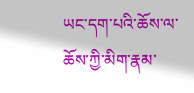ཡང་དག་པའི་ཆོས་ལ་ཆོས་ཀྱི་མིག་རྣམ་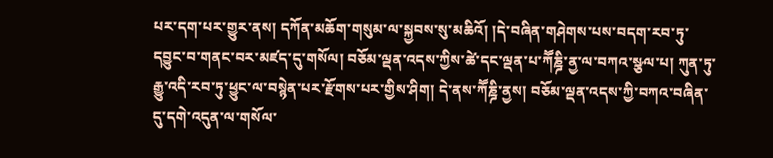པར་དག་པར་གྱུར་ནས། དཀོན་མཆོག་གསུམ་ལ་སྐྱབས་སུ་མཆིའོ། །དེ་བཞིན་གཤེགས་པས་བདག་རབ་ཏུ་དབྱུང་བ་གནང་བར་མཛད་དུ་གསོལ། བཅོམ་ལྡན་འདས་ཀྱིས་ཚེ་དང་ལྡན་པ་ཀཽཎྜི་ནྱ་ལ་བཀའ་སྩལ་པ། ཀུན་ཏུ་རྒྱུ་འདི་རབ་ཏུ་ཕྱུང་ལ་བསྙེན་པར་རྫོགས་པར་གྱིས་ཤིག། དེ་ནས་ཀཽཎྜི་ནྱས། བཅོམ་ལྡན་འདས་ཀྱི་བཀའ་བཞིན་དུ་དགེ་འདུན་ལ་གསོལ་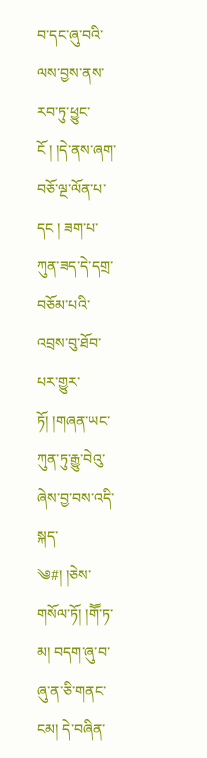བ་དང་ཞུ་བའི་ལས་བྱས་ནས་རབ་ཏུ་ཕྱུང་ངོ ། །དེ་ནས་ཞག་བཅོ་ལྔ་ལོན་པ་དང ། ཟག་པ་ཀུན་ཟད་དེ་དགྲ་བཅོམ་པའི་འབྲས་བུ་ཐོབ་པར་གྱུར་ཏོ། །གཞན་ཡང་ཀུན་ཏུ་རྒྱུ་བེའུ་ཞེས་བྱ་བས་འདི་སྐད་
༄#། །ཅེས་གསོལ་ཏོ། །གཽ་ཏ་མ། བདག་ཞུ་བ་ཞུ་ན་ཅི་གནང་ངམ། དེ་བཞིན་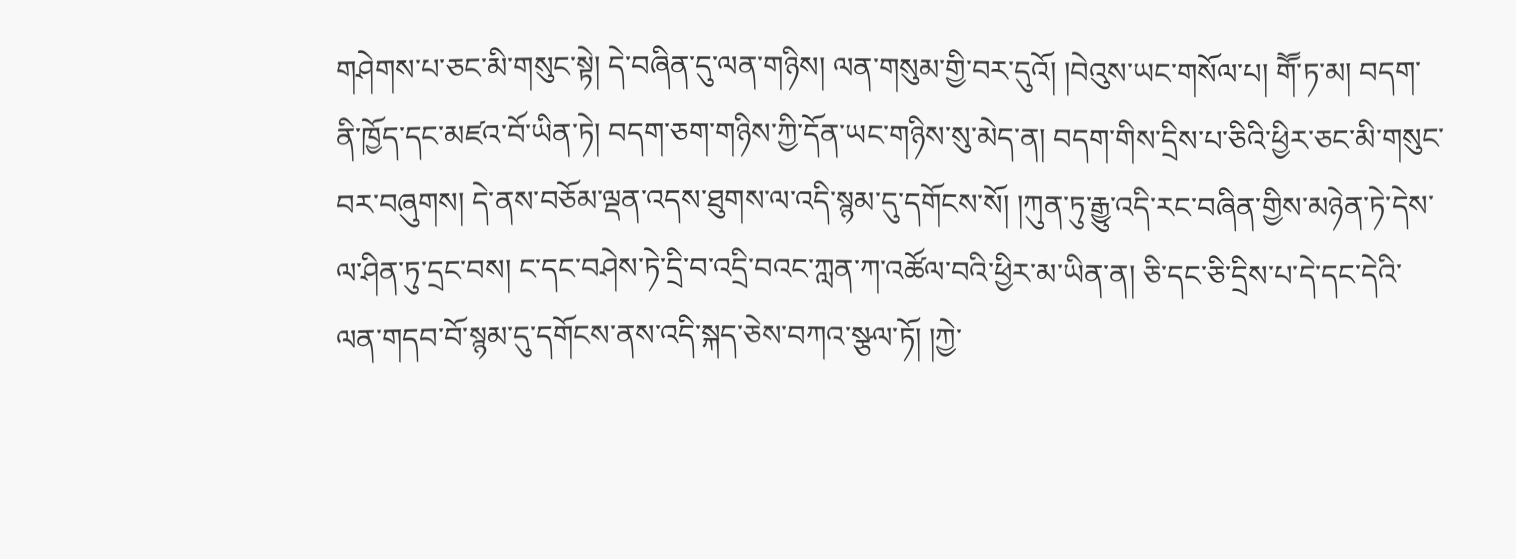གཤེགས་པ་ཅང་མི་གསུང་སྟེ། དེ་བཞིན་དུ་ལན་གཉིས། ལན་གསུམ་གྱི་བར་དུའོ། །བེའུས་ཡང་གསོལ་པ། གཽ་ཏ་མ། བདག་ནི་ཁྱོད་དང་མཛའ་བོ་ཡིན་ཏེ། བདག་ཅག་གཉིས་ཀྱི་དོན་ཡང་གཉིས་སུ་མེད་ན། བདག་གིས་དྲིས་པ་ཅིའི་ཕྱིར་ཅང་མི་གསུང་བར་བཞུགས། དེ་ནས་བཅོམ་ལྡན་འདས་ཐུགས་ལ་འདི་སྙམ་དུ་དགོངས་སོ། །ཀུན་ཏུ་རྒྱུ་འདི་རང་བཞིན་གྱིས་མཉེན་ཏེ་དེས་ལ་ཤིན་ཏུ་དྲང་བས། ང་དང་བཤེས་ཏེ་དྲི་བ་འདྲི་བའང་ཀླན་ཀ་འཚོལ་བའི་ཕྱིར་མ་ཡིན་ན། ཅི་དང་ཅི་དྲིས་པ་དེ་དང་དེའི་ལན་གདབ་བོ་སྙམ་དུ་དགོངས་ནས་འདི་སྐད་ཅེས་བཀའ་སྩལ་ཏོ། །ཀྱེ་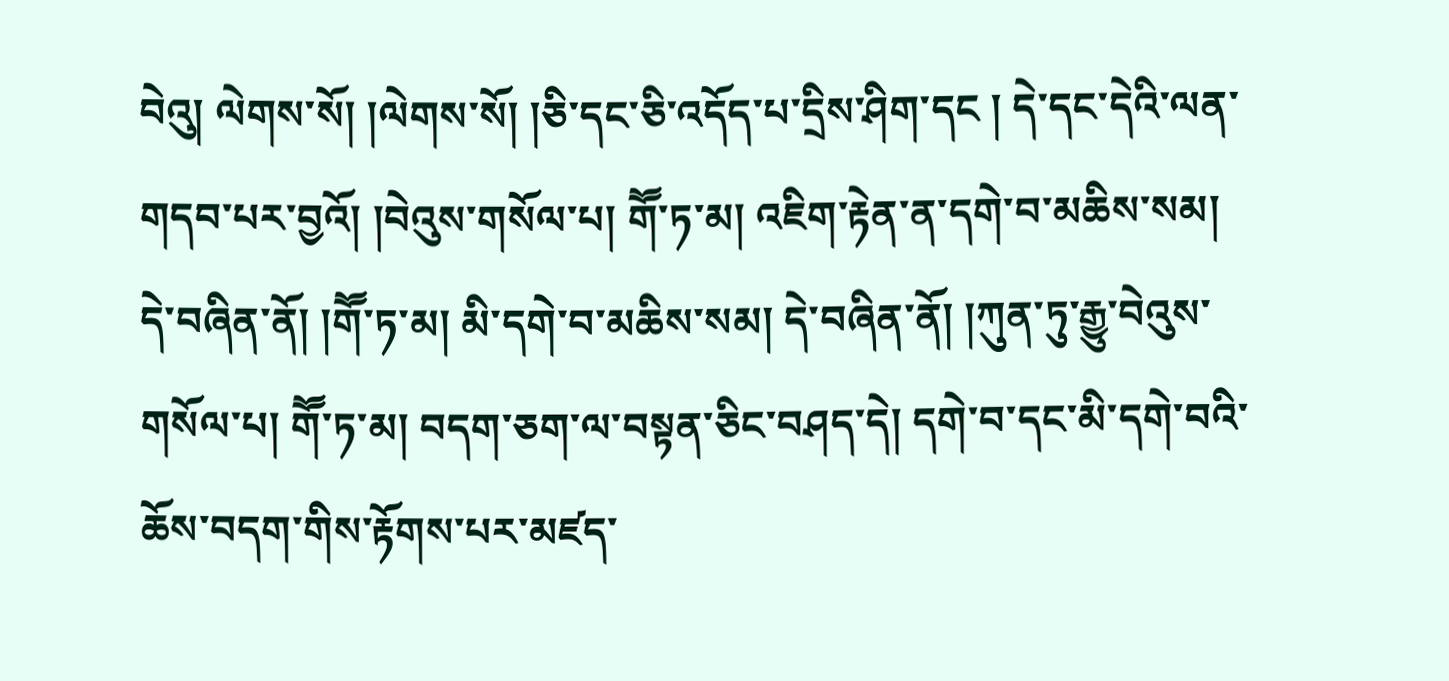བེའུ། ལེགས་སོ། །ལེགས་སོ། །ཅི་དང་ཅི་འདོད་པ་དྲིས་ཤིག་དང ། དེ་དང་དེའི་ལན་གདབ་པར་བྱའོ། །བེའུས་གསོལ་པ། གཽ་ཏ་མ། འཇིག་རྟེན་ན་དགེ་བ་མཆིས་སམ། དེ་བཞིན་ནོ། །གཽ་ཏ་མ། མི་དགེ་བ་མཆིས་སམ། དེ་བཞིན་ནོ། །ཀུན་ཏུ་རྒྱུ་བེའུས་གསོལ་པ། གཽ་ཏ་མ། བདག་ཅག་ལ་བསྟན་ཅིང་བཤད་དེ། དགེ་བ་དང་མི་དགེ་བའི་ཆོས་བདག་གིས་རྟོགས་པར་མཛད་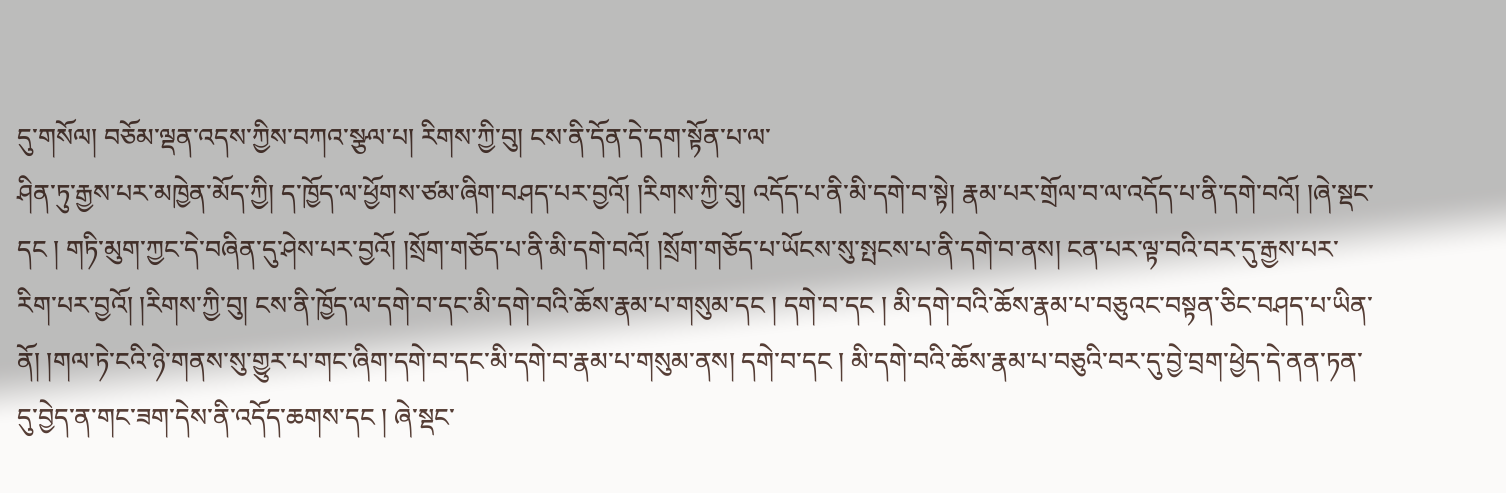དུ་གསོལ། བཅོམ་ལྡན་འདས་ཀྱིས་བཀའ་སྩལ་པ། རིགས་ཀྱི་བུ། ངས་ནི་དོན་དེ་དག་སྟོན་པ་ལ་
ཤིན་ཏུ་རྒྱས་པར་མཁྱེན་མོད་ཀྱི། ད་ཁྱོད་ལ་ཕྱོགས་ཙམ་ཞིག་བཤད་པར་བྱའོ། །རིགས་ཀྱི་བུ། འདོད་པ་ནི་མི་དགེ་བ་སྟེ། རྣམ་པར་གྲོལ་བ་ལ་འདོད་པ་ནི་དགེ་བའོ། །ཞེ་སྡང་དང ། གཏི་མུག་ཀྱང་དེ་བཞིན་དུ་ཤེས་པར་བྱའོ། །སྲོག་གཅོད་པ་ནི་མི་དགེ་བའོ། །སྲོག་གཅོད་པ་ཡོངས་སུ་སྤངས་པ་ནི་དགེ་བ་ནས། ངན་པར་ལྟ་བའི་བར་དུ་རྒྱས་པར་རིག་པར་བྱའོ། །རིགས་ཀྱི་བུ། ངས་ནི་ཁྱོད་ལ་དགེ་བ་དང་མི་དགེ་བའི་ཆོས་རྣམ་པ་གསུམ་དང ། དགེ་བ་དང ། མི་དགེ་བའི་ཆོས་རྣམ་པ་བཅུའང་བསྟན་ཅིང་བཤད་པ་ཡིན་ནོ། །གལ་ཏེ་ངའི་ཉེ་གནས་སུ་གྱུར་པ་གང་ཞིག་དགེ་བ་དང་མི་དགེ་བ་རྣམ་པ་གསུམ་ནས། དགེ་བ་དང ། མི་དགེ་བའི་ཆོས་རྣམ་པ་བཅུའི་བར་དུ་བྱེ་བྲག་ཕྱེད་དེ་ནན་ཏན་དུ་བྱེད་ན་གང་ཟག་དེས་ནི་འདོད་ཆགས་དང ། ཞེ་སྡང་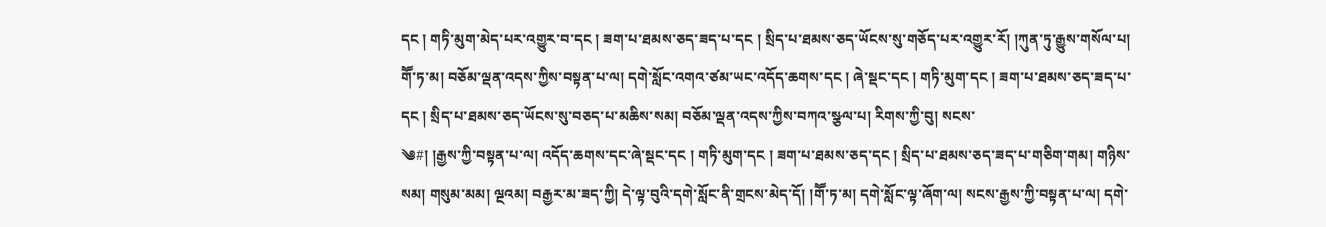དང ། གཏི་མུག་མེད་པར་འགྱུར་བ་དང ། ཟག་པ་ཐམས་ཅད་ཟད་པ་དང ། སྲིད་པ་ཐམས་ཅད་ཡོངས་སུ་གཅོད་པར་འགྱུར་རོ། །ཀུན་ཏུ་རྒྱུས་གསོལ་པ། གཽ་ཏ་མ། བཅོམ་ལྡན་འདས་ཀྱིས་བསྟན་པ་ལ། དགེ་སློང་འགའ་ཙམ་ཡང་འདོད་ཆགས་དང ། ཞེ་སྡང་དང ། གཏི་མུག་དང ། ཟག་པ་ཐམས་ཅད་ཟད་པ་དང ། སྲིད་པ་ཐམས་ཅད་ཡོངས་སུ་བཅད་པ་མཆིས་སམ། བཅོམ་ལྡན་འདས་ཀྱིས་བཀའ་སྩལ་པ། རིགས་ཀྱི་བུ། སངས་
༄#། །རྒྱས་ཀྱི་བསྟན་པ་ལ། འདོད་ཆགས་དང་ཞེ་སྡང་དང ། གཏི་མུག་དང ། ཟག་པ་ཐམས་ཅད་དང ། སྲིད་པ་ཐམས་ཅད་ཟད་པ་གཅིག་གམ། གཉིས་སམ། གསུམ་མམ། ལྔའམ། བརྒྱར་མ་ཟད་ཀྱི། དེ་ལྟ་བུའི་དགེ་སློང་ནི་གྲངས་མེད་དོ། །གཽ་ཏ་མ། དགེ་སློང་ལྟ་ཞོག་ལ། སངས་རྒྱས་ཀྱི་བསྟན་པ་ལ། དགེ་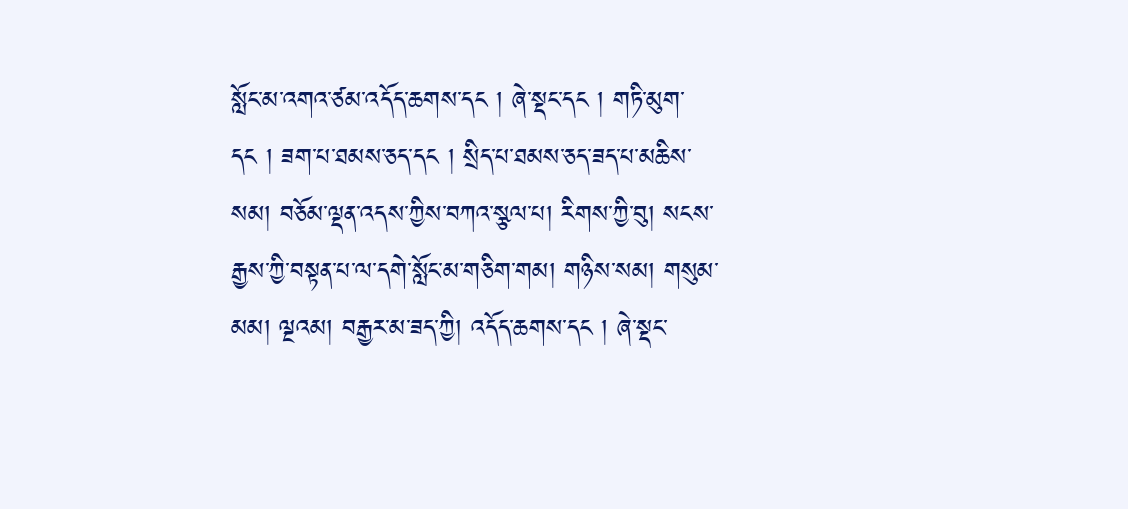སློང་མ་འགའ་ཙམ་འདོད་ཆགས་དང ། ཞེ་སྡང་དང ། གཏི་མུག་དང ། ཟག་པ་ཐམས་ཅད་དང ། སྲིད་པ་ཐམས་ཅད་ཟད་པ་མཆིས་སམ། བཅོམ་ལྡན་འདས་ཀྱིས་བཀའ་སྩལ་པ། རིགས་ཀྱི་བུ། སངས་རྒྱས་ཀྱི་བསྟན་པ་ལ་དགེ་སློང་མ་གཅིག་གམ། གཉིས་སམ། གསུམ་མམ། ལྔའམ། བརྒྱར་མ་ཟད་ཀྱི། འདོད་ཆགས་དང ། ཞེ་སྡང་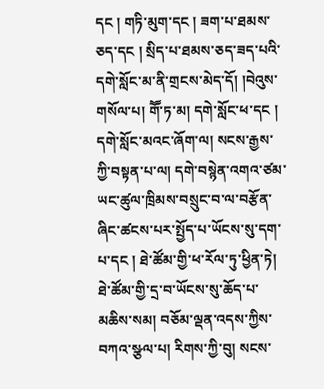དང ། གཏི་མུག་དང ། ཟག་པ་ཐམས་ཅད་དང ། སྲིད་པ་ཐམས་ཅད་ཟད་པའི་དགེ་སློང་མ་ནི་གྲངས་མེད་དོ། །བེའུས་གསོལ་པ། གཽ་ཏ་མ། དགེ་སློང་ཕ་དང ། དགེ་སློང་མའང་ཞོག་ལ། སངས་རྒྱས་ཀྱི་བསྟན་པ་ལ། དགེ་བསྙེན་འགའ་ཙམ་ཡང་ཚུལ་ཁྲིམས་བསྲུང་བ་ལ་བརྩོན་ཞིང་ཚངས་པར་སྤྱོད་པ་ཡོངས་སུ་དག་པ་དང ། ཐེ་ཚོམ་གྱི་ཕ་རོལ་ཏུ་ཕྱིན་ཏེ། ཐེ་ཚོམ་གྱི་དྲ་བ་ཡོངས་སུ་ཆོད་པ་མཆིས་སམ། བཅོམ་ལྡན་འདས་ཀྱིས་བཀའ་སྩལ་པ། རིགས་ཀྱི་བུ། སངས་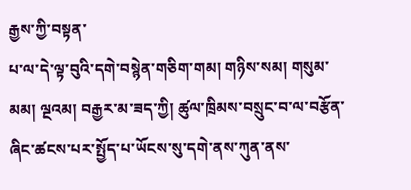རྒྱས་ཀྱི་བསྟན་
པ་ལ་དེ་ལྟ་བུའི་དགེ་བསྙེན་གཅིག་གམ། གཉིས་སམ། གསུམ་མམ། ལྔའམ། བརྒྱར་མ་ཟད་ཀྱི། ཚུལ་ཁྲིམས་བསྲུང་བ་ལ་བརྩོན་ཞིང་ཚངས་པར་སྤྱོད་པ་ཡོངས་སུ་དགེ་ནས་ཀུན་ནས་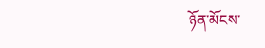ཉོན་མོངས་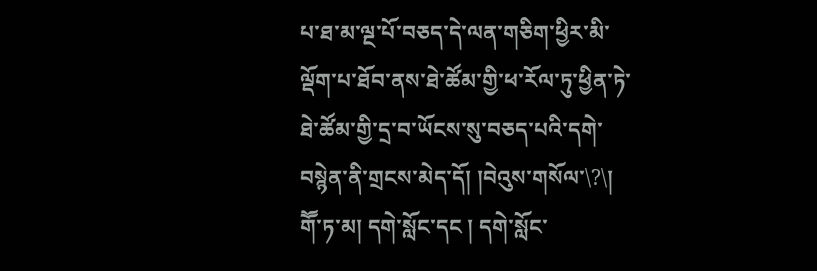པ་ཐ་མ་ལྔ་པོ་བཅད་དེ་ལན་གཅིག་ཕྱིར་མི་ལྡོག་པ་ཐོབ་ནས་ཐེ་ཚོམ་གྱི་ཕ་རོལ་ཏུ་ཕྱིན་ཏེ་ཐེ་ཚོམ་གྱི་དྲ་བ་ཡོངས་སུ་བཅད་པའི་དགེ་བསྙེན་ནི་གྲངས་མེད་དོ། །བེའུས་གསོལ་\?\། གཽ་ཏ་མ། དགེ་སློང་དང ། དགེ་སློང་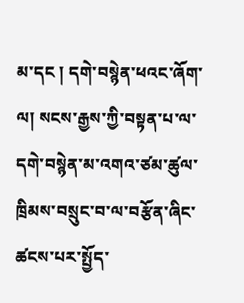མ་དང ། དགེ་བསྙེན་ཕའང་ཞོག་ལ། སངས་རྒྱས་ཀྱི་བསྟན་པ་ལ་དགེ་བསྙེན་མ་འགའ་ཙམ་ཚུལ་ཁྲིམས་བསྲུང་བ་ལ་བརྩོན་ཞིང་ཚངས་པར་སྤྱོད་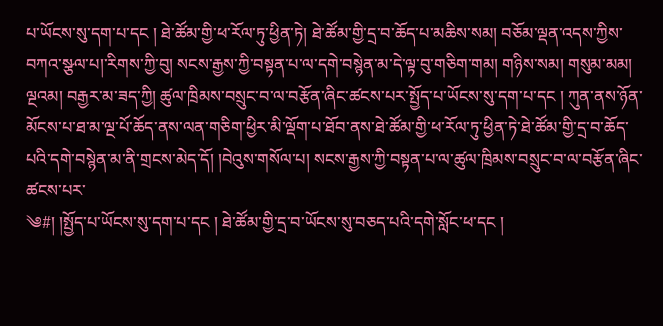པ་ཡོངས་སུ་དག་པ་དང ། ཐེ་ཚོམ་གྱི་ཕ་རོལ་ཏུ་ཕྱིན་ཏེ། ཐེ་ཚོམ་གྱི་དྲ་བ་ཆོད་པ་མཆིས་སམ། བཅོམ་ལྡན་འདས་ཀྱིས་བཀའ་སྩལ་པ།་རིགས་ཀྱི་བུ། སངས་རྒྱས་ཀྱི་བསྟན་པ་ལ་དགེ་བསྙེན་མ་དེ་ལྟ་བུ་གཅིག་གམ། གཉིས་སམ། གསུམ་མམ། ལྔའམ། བརྒྱར་མ་ཟད་ཀྱི། ཚུལ་ཁྲིམས་བསྲུང་བ་ལ་བརྩོན་ཞིང་ཚངས་པར་སྤྱོད་པ་ཡོངས་སུ་དག་པ་དང ། ཀུན་ནས་ཉོན་མོངས་པ་ཐ་མ་ལྔ་པོ་ཆོད་ནས་ལན་གཅིག་ཕྱིར་མི་ལྡོག་པ་ཐོབ་ནས་ཐེ་ཚོམ་གྱི་ཕ་རོལ་ཏུ་ཕྱིན་ཏེ་ཐེ་ཚོམ་གྱི་དྲ་བ་ཆོད་པའི་དགེ་བསྙེན་མ་ནི་གྲངས་མེད་དོ། །བེའུས་གསོལ་པ། སངས་རྒྱས་ཀྱི་བསྟན་པ་ལ་ཚུལ་ཁྲིམས་བསྲུང་བ་ལ་བརྩོན་ཞིང་ཚངས་པར་
༄#། །སྤྱོད་པ་ཡོངས་སུ་དག་པ་དང ། ཐེ་ཚོམ་གྱི་དྲ་བ་ཡོངས་སུ་བཅད་པའི་དགེ་སློང་ཕ་དང །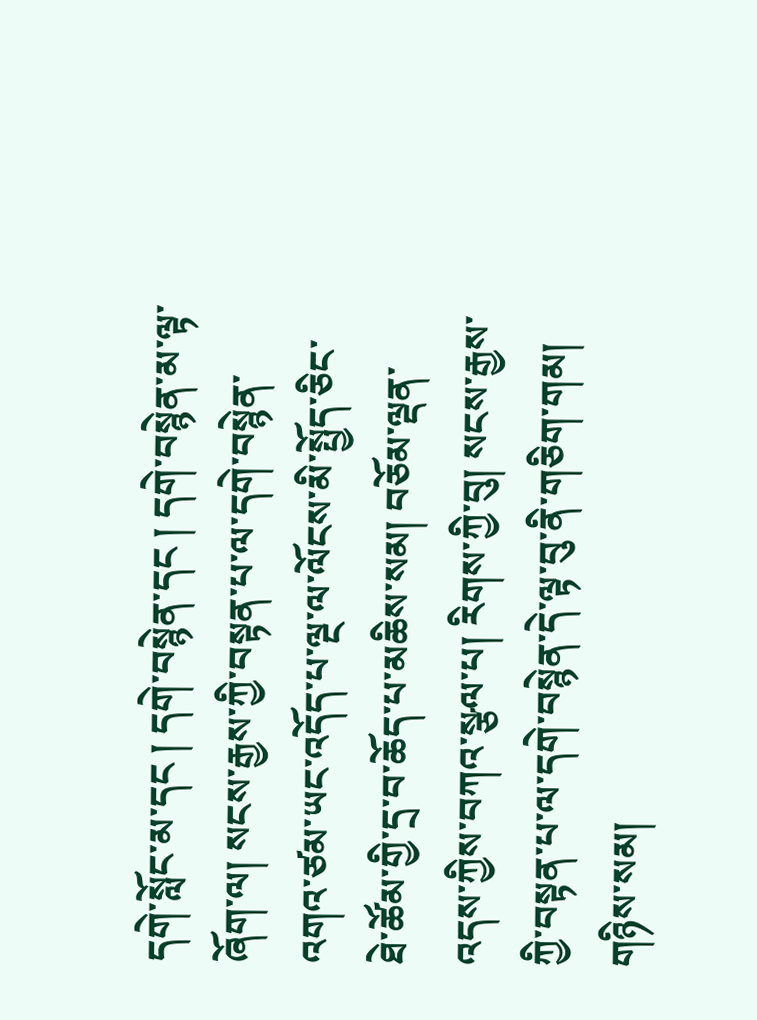དགེ་སློང་མ་དང ། དགེ་བསྙེན་དང ། དགེ་བསྙེན་མ་ལྟ་ཞོག་ལ། སངས་རྒྱས་ཀྱི་བསྟན་པ་ལ་དགེ་བསྙེན་འགའ་ཙམ་ཡང་འདོད་པ་ལྔ་ལ་ལོངས་མི་སྤྱོད་ཅིང་ཐེ་ཚོམ་གྱི་དྲ་བ་ཆོད་པ་མཆིས་སམ། བཅོམ་ལྡན་འདས་ཀྱིས་བཀའ་སྩལ་པ། རིགས་ཀྱི་བུ། སངས་རྒྱས་ཀྱི་བསྟན་པ་ལ་དགེ་བསྙེན་དེ་ལྟ་བུ་ནི་གཅིག་གམ། གཉིས་སམ།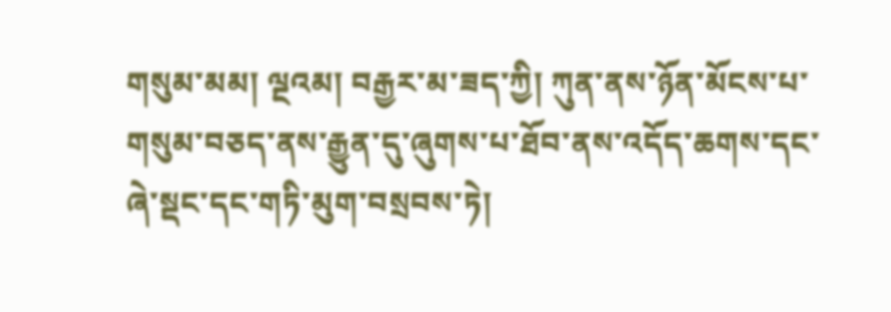གསུམ་མམ། ལྔའམ། བརྒྱར་མ་ཟད་ཀྱི། ཀུན་ནས་ཉོན་མོངས་པ་གསུམ་བཅད་ནས་རྒྱུན་དུ་ཞུགས་པ་ཐོབ་ནས་འདོད་ཆགས་དང་ཞེ་སྡང་དང་གཏི་མུག་བསྲབས་ཏེ།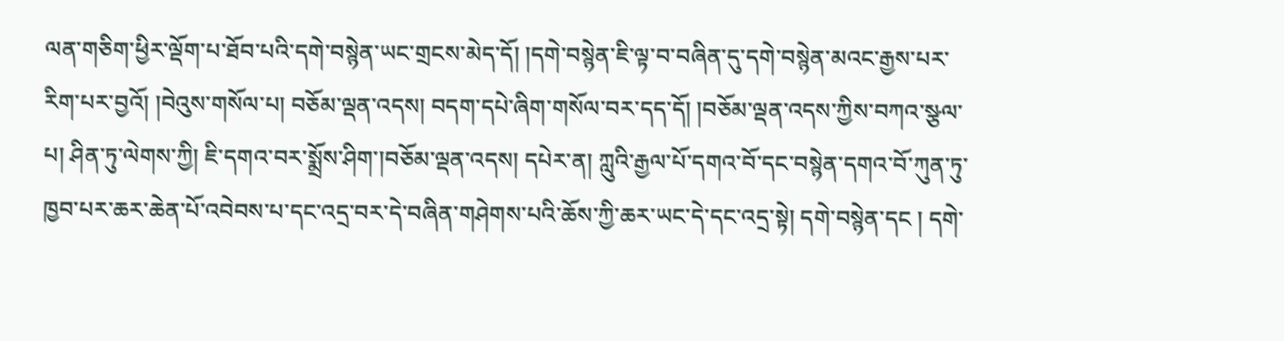ལན་གཅིག་ཕྱིར་ལྡོག་པ་ཐོབ་པའི་དགེ་བསྙེན་ཡང་གྲངས་མེད་དོ། །དགེ་བསྙེན་ཇི་ལྟ་བ་བཞིན་དུ་དགེ་བསྙེན་མའང་རྒྱས་པར་རིག་པར་བྱའོ། །བེའུས་གསོལ་པ། བཅོམ་ལྡན་འདས། བདག་དཔེ་ཞིག་གསོལ་བར་དད་དོ། །བཅོམ་ལྡན་འདས་ཀྱིས་བཀའ་སྩལ་པ། ཤིན་ཏུ་ལེགས་ཀྱི། ཇི་དགའ་བར་སྨྲོས་ཤིག་།བཅོམ་ལྡན་འདས། དཔེར་ན། ཀླུའི་རྒྱལ་པོ་དགའ་བོ་དང་བསྙེན་དགའ་བོ་ཀུན་ཏུ་ཁྱབ་པར་ཆར་ཆེན་པོ་འབེབས་པ་དང་འདྲ་བར་དེ་བཞིན་གཤེགས་པའི་ཆོས་ཀྱི་ཆར་ཡང་དེ་དང་འདྲ་སྟེ། དགེ་བསྙེན་དང ། དགེ་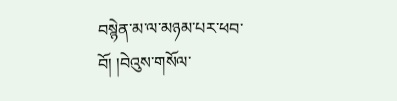བསྙེན་མ་ལ་མཉམ་པར་ཕབ་བོ། །བེའུས་གསོལ་